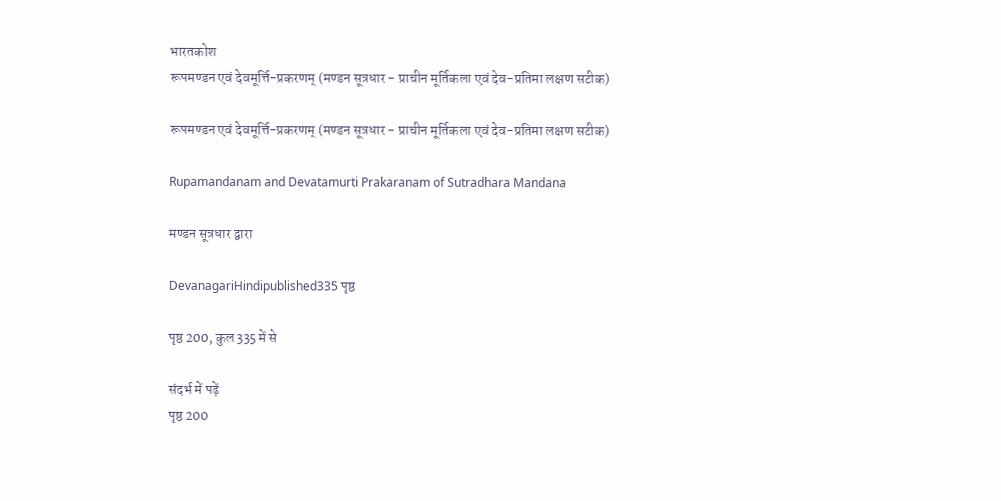भारतकोश
रूपमण्डन एवं देवमूर्त्ति-प्रकरणम् (मण्डन सूत्रधार - प्राचीन मूर्तिकला एवं देव-प्रतिमा लक्षण सटीक)

रूपमण्डन एवं देवमूर्त्ति-प्रकरणम् (मण्डन सूत्रधार - प्राचीन मूर्तिकला एवं देव-प्रतिमा लक्षण सटीक)

Rupamandanam and Devatamurti Prakaranam of Sutradhara Mandana

मण्डन सूत्रधार द्वारा

DevanagariHindipublished335 पृष्ठ

पृष्ठ 200, कुल 335 में से

संदर्भ में पढ़ें
पृष्ठ 200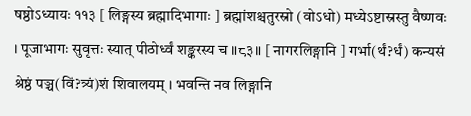षष्ठोऽध्यायः ११३ [ लिङ्गस्य ब्रह्मादिभागाः ] ब्रह्मांशश्चतुरस्रो (वोऽधो) मध्येऽष्टास्रस्तु वैष्णवः । पूजाभागः सुवृत्तः स्यात् पीठोर्ध्वं शङ्करस्य च ॥८३॥ [ नागरलिङ्गानि ] गर्भा(र्थं?र्धं) कन्यसं श्रेष्ठं पञ्च(विं?त्र्यं)शं शिवालयम् । भवन्ति नव लिङ्गानि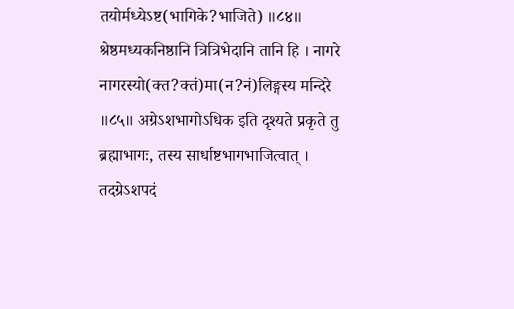तयोर्मध्येऽष्ट(भागिके?भाजिते) ॥८४॥ श्रेष्ठमध्यकनिष्ठानि त्रित्रिभेदानि तानि हि । नागरे नागरस्यो(क्त?क्तं)मा(न?नं)लिङ्गस्य मन्दिरे ॥८५॥ अग्रेऽशभागोऽधिक इति दृश्यते प्रकृते तु ब्रह्माभागः, तस्य सार्धाष्टभागभाजित्वात् । तदग्रेऽशपदं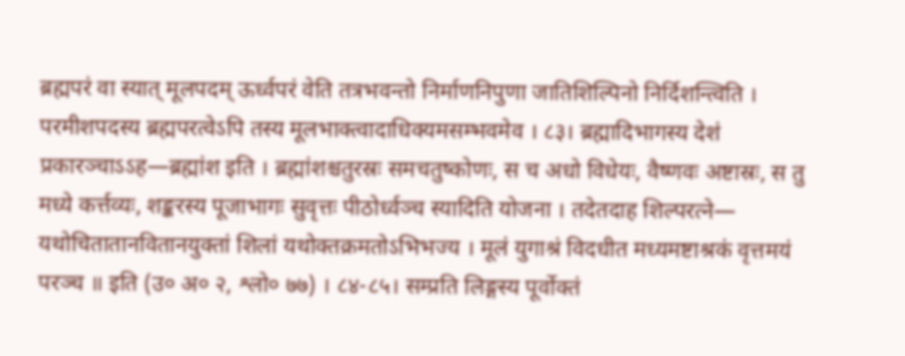ब्रह्मपरं वा स्यात् मूलपदम् ऊर्ध्वपरं वेति तत्रभवन्तो निर्माणनिपुणा जातिशिल्पिनो निर्दिशन्त्विति । परमीशपदस्य ब्रह्मपरत्वेऽपि तस्य मूलभाक्त्वादाधिक्यमसम्भवमेव । ८३। ब्रह्मादिभागस्य देशं प्रकारञ्चाऽऽह—ब्रह्मांश इति । ब्रह्मांशश्चतुरस्रः समचतुष्कोणः, स च अधो विधेयः, वैष्णवः अष्टास्रः, स तु मध्ये कर्त्तव्यः, शङ्करस्य पूजाभागः सुवृत्तः पीठोर्ध्वञ्च स्यादिति योजना । तदेतदाह शिल्परत्ने— यथोचितातानवितानयुक्तां शिलां यथोक्तक्रमतोऽभिभज्य । मूलं युगाश्रं विदधीत मध्यमष्टाश्रकं वृत्तमयं परञ्च ॥ इति (उ० अ० २, श्लो० ७७) । ८४-८५। सम्प्रति लिङ्गस्य पूर्वोक्तं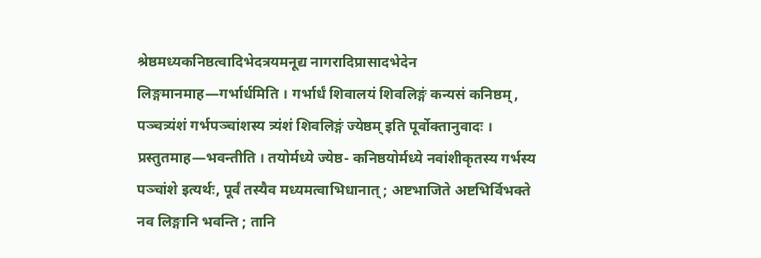श्रेष्ठमध्यकनिष्ठत्वादिभेदत्रयमनूद्य नागरादिप्रासादभेदेन लिङ्गमानमाह—गर्भार्धमिति । गर्भार्धं शिवालयं शिवलिङ्गं कन्यसं कनिष्ठम्, पञ्चत्र्यंशं गर्भपञ्चांशस्य त्र्यंशं शिवलिङ्गं ज्येष्ठम् इति पूर्वोक्तानुवादः । प्रस्तुतमाह—भवन्तीति । तयोर्मध्ये ज्येष्ठ- कनिष्ठयोर्मध्ये नवांशीकृतस्य गर्भस्य पञ्चांशे इत्यर्थः, पूर्वं तस्यैव मध्यमत्वाभिधानात् ; अष्टभाजिते अष्टभिर्विभक्ते नव लिङ्गानि भवन्ति ; तानि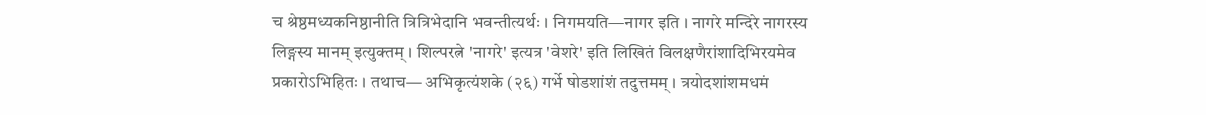च श्रेष्ठमध्यकनिष्ठानीति त्रित्रिभेदानि भवन्तीत्यर्थः । निगमयति—नागर इति । नागरे मन्दिरे नागरस्य लिङ्गस्य मानम् इत्युक्तम् । शिल्परत्ने 'नागरे' इत्यत्र 'वेशरे' इति लिखितं विलक्षणैरांशादिभिरयमेव प्रकारोऽभिहितः । तथाच— अभिकृत्यंशके (२६) गर्भे षोडशांशं तदुत्तमम् । त्रयोदशांशमधमं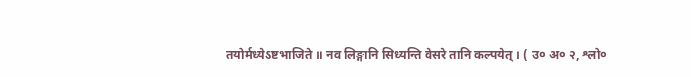तयोर्मध्येऽष्टभाजिते ॥ नव लिङ्गानि सिध्यन्ति वेसरे तानि कल्पयेत् । ( उ० अ० २, श्लो०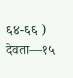६४-६६ ) देवता—१५